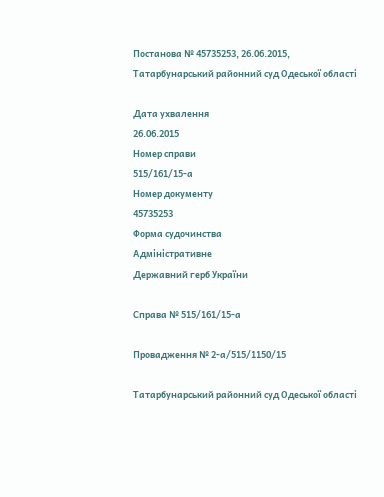Постанова № 45735253, 26.06.2015, Татарбунарський районний суд Одеської області

Дата ухвалення
26.06.2015
Номер справи
515/161/15-а
Номер документу
45735253
Форма судочинства
Адміністративне
Державний герб України

Справа № 515/161/15-а

Провадження № 2-а/515/1150/15

Татарбунарський районний суд Одеської області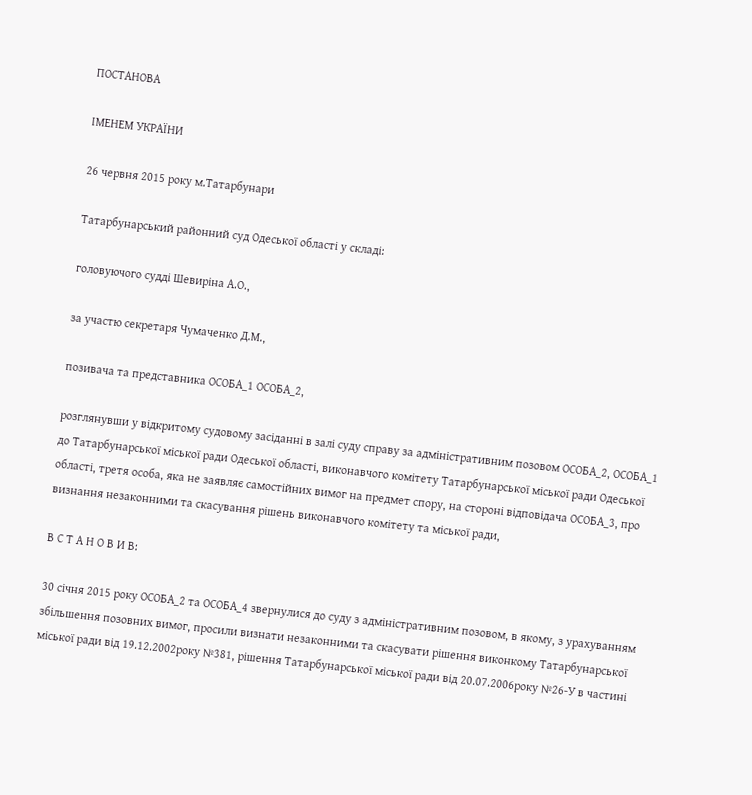ПОСТАНОВА

ІМЕНЕМ УКРАЇНИ

26 червня 2015 року м.Татарбунари

Татарбунарський районний суд Одеської області у складі:

головуючого судді Шевиріна А.О.,

за участю секретаря Чумаченко Д.М.,

позивача та представника ОСОБА_1 ОСОБА_2,

розглянувши у відкритому судовому засіданні в залі суду справу за адміністративним позовом ОСОБА_2, ОСОБА_1 до Татарбунарської міської ради Одеської області, виконавчого комітету Татарбунарської міської ради Одеської області, третя особа, яка не заявляє самостійних вимог на предмет спору, на стороні відповідача ОСОБА_3, про визнання незаконними та скасування рішень виконавчого комітету та міської ради,

В С Т А Н О В И В:

30 січня 2015 року ОСОБА_2 та ОСОБА_4 звернулися до суду з адміністративним позовом, в якому, з урахуванням збільшення позовних вимог, просили визнати незаконними та скасувати рішення виконкому Татарбунарської міської ради від 19.12.2002року №381, рішення Татарбунарської міської ради від 20.07.2006року №26-У в частині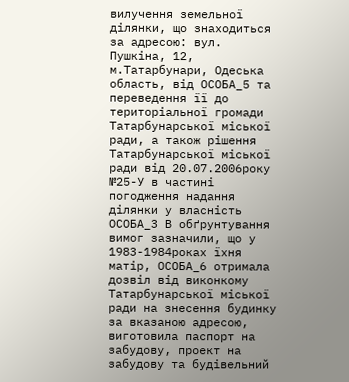вилучення земельної ділянки, що знаходиться за адресою: вул. Пушкіна, 12, м.Татарбунари, Одеська область, від ОСОБА_5 та переведення її до територіальної громади Татарбунарської міської ради, а також рішення Татарбунарської міської ради від 20.07.2006року №25-У в частині погодження надання ділянки у власність ОСОБА_3 В обґрунтування вимог зазначили, що у 1983-1984роках їхня матір, ОСОБА_6 отримала дозвіл від виконкому Татарбунарської міської ради на знесення будинку за вказаною адресою, виготовила паспорт на забудову, проект на забудову та будівельний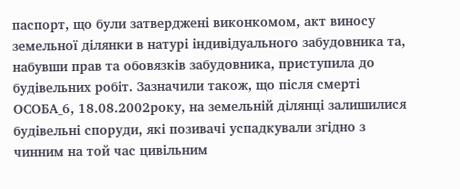паспорт, що були затверджені виконкомом, акт виносу земельної ділянки в натурі індивідуального забудовника та, набувши прав та обовязків забудовника, приступила до будівельних робіт. Зазначили також, що після смерті ОСОБА_6, 18.08.2002року, на земельній ділянці залишилися будівельні споруди, які позивачі успадкували згідно з чинним на той час цивільним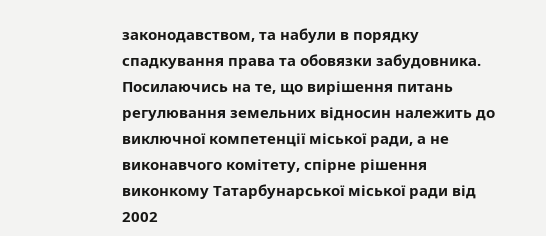законодавством, та набули в порядку спадкування права та обовязки забудовника. Посилаючись на те, що вирішення питань регулювання земельних відносин належить до виключної компетенції міської ради, а не виконавчого комітету, спірне рішення виконкому Татарбунарської міської ради від 2002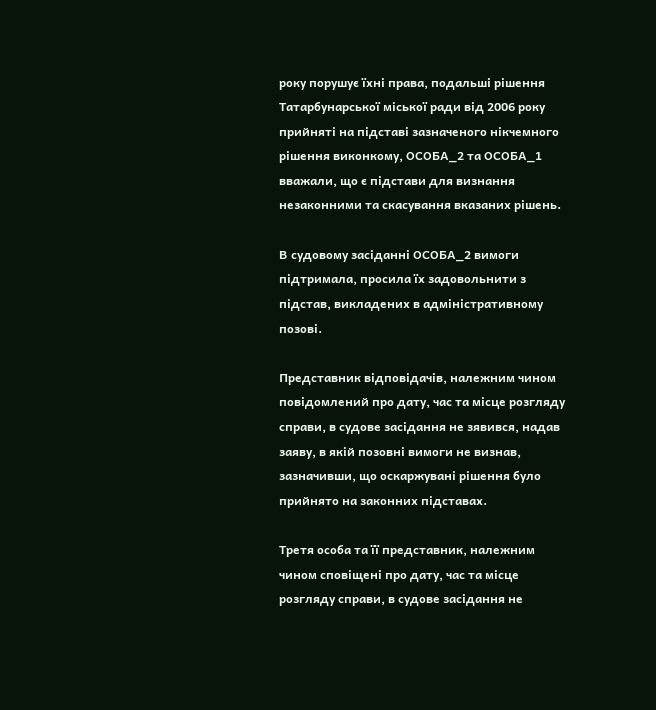року порушує їхні права, подальші рішення Татарбунарської міської ради від 2006 року прийняті на підставі зазначеного нікчемного рішення виконкому, ОСОБА_2 та ОСОБА_1 вважали, що є підстави для визнання незаконними та скасування вказаних рішень.

В судовому засіданні ОСОБА_2 вимоги підтримала, просила їх задовольнити з підстав, викладених в адміністративному позові.

Представник відповідачів, належним чином повідомлений про дату, час та місце розгляду справи, в судове засідання не зявився, надав заяву, в якій позовні вимоги не визнав, зазначивши, що оскаржувані рішення було прийнято на законних підставах.

Третя особа та її представник, належним чином сповіщені про дату, час та місце розгляду справи, в судове засідання не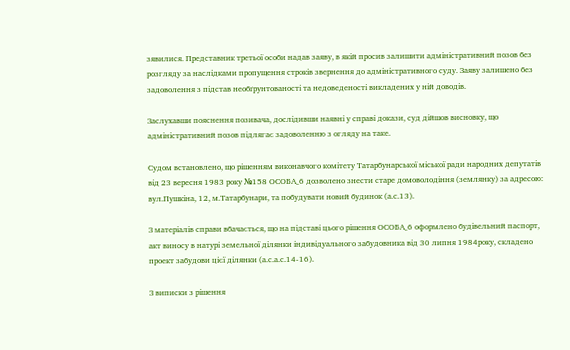зявилися. Представник третьої особи надав заяву, в якій просив залишити адміністративний позов без розгляду за наслідками пропущення строків звернення до адміністративного суду. Заяву залишено без задоволення з підстав необґрунтованості та недоведеності викладених у ній доводів.

Заслухавши пояснення позивача, дослідивши наявні у справі докази, суд дійшов висновку, що адміністративний позов підлягає задоволенню з огляду на таке.

Судом встановлено, що рішенням виконавчого комітету Татарбунарської міської ради народних депутатів від 23 вересня 1983 року №158 ОСОБА_6 дозволено знести старе домоволодіння (землянку) за адресою: вул.Пушкіна, 12, м.Татарбунари, та побудувати новий будинок (а.с.13).

З матеріалів справи вбачається, що на підставі цього рішення ОСОБА_6 оформлено будівельний паспорт, акт виносу в натурі земельної ділянки індивідуального забудовника від 30 липня 1984року, складено проект забудови цієї ділянки (а.с.а.с.14-16).

З виписки з рішення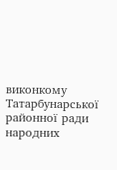виконкому Татарбунарської районної ради народних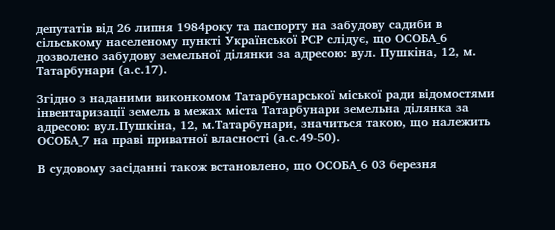депутатів від 26 липня 1984року та паспорту на забудову садиби в сільському населеному пункті Української РСР слідує, що ОСОБА_6 дозволено забудову земельної ділянки за адресою: вул. Пушкіна, 12, м. Татарбунари (а.с.17).

Згідно з наданими виконкомом Татарбунарської міської ради відомостями інвентаризації земель в межах міста Татарбунари земельна ділянка за адресою: вул.Пушкіна, 12, м.Татарбунари, значиться такою, що належить ОСОБА_7 на праві приватної власності (а.с.49-50).

В судовому засіданні також встановлено, що ОСОБА_6 03 березня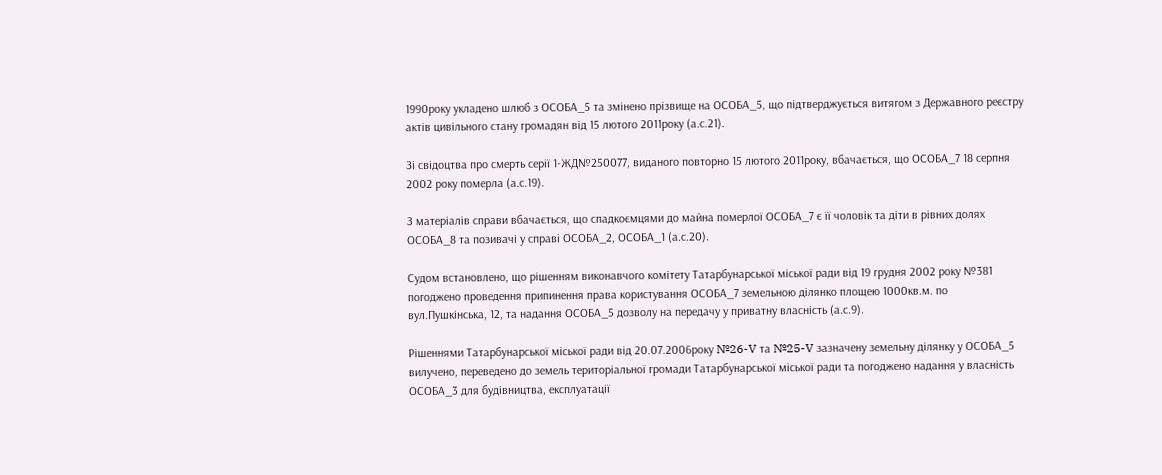1990року укладено шлюб з ОСОБА_5 та змінено прізвище на ОСОБА_5, що підтверджується витягом з Державного реєстру актів цивільного стану громадян від 15 лютого 2011року (а.с.21).

Зі свідоцтва про смерть серії 1-ЖД№250077, виданого повторно 15 лютого 2011року, вбачається, що ОСОБА_7 18 серпня 2002 року померла (а.с.19).

З матеріалів справи вбачається, що спадкоємцями до майна померлої ОСОБА_7 є її чоловік та діти в рівних долях ОСОБА_8 та позивачі у справі ОСОБА_2, ОСОБА_1 (а.с.20).

Судом встановлено, що рішенням виконавчого комітету Татарбунарської міської ради від 19 грудня 2002 року №381 погоджено проведення припинення права користування ОСОБА_7 земельною ділянко площею 1000кв.м. по вул.Пушкінська, 12, та надання ОСОБА_5 дозволу на передачу у приватну власність (а.с.9).

Рішеннями Татарбунарської міської ради від 20.07.2006року №26-V та №25-V зазначену земельну ділянку у ОСОБА_5 вилучено, переведено до земель територіальної громади Татарбунарської міської ради та погоджено надання у власність ОСОБА_3 для будівництва, експлуатації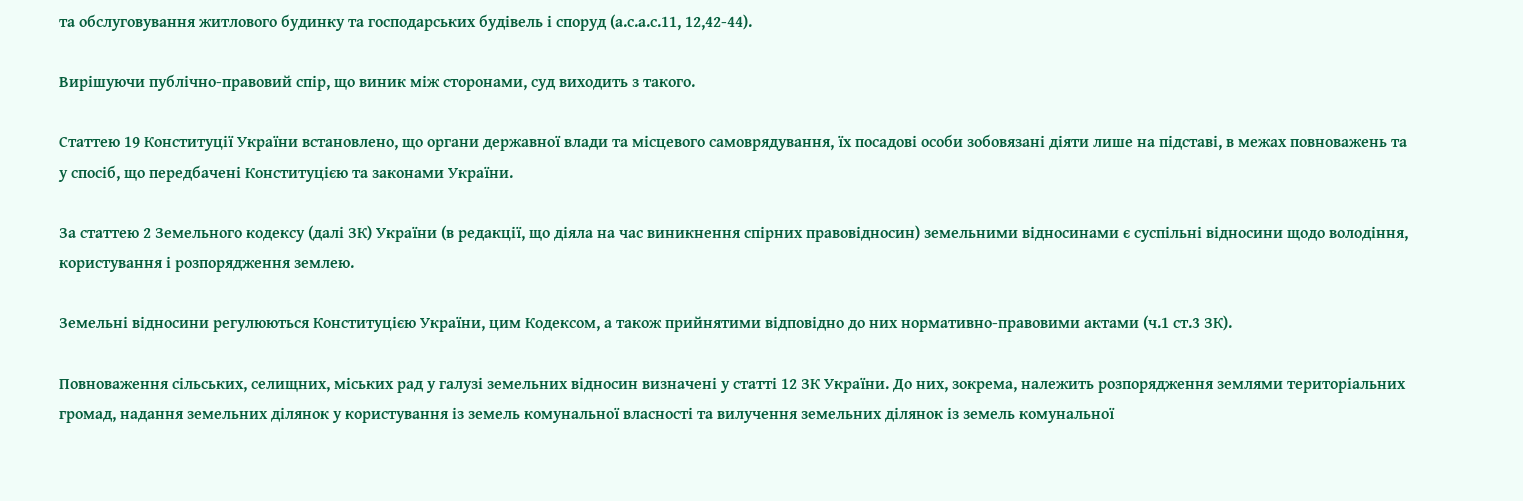та обслуговування житлового будинку та господарських будівель і споруд (а.с.а.с.11, 12,42-44).

Вирішуючи публічно-правовий спір, що виник між сторонами, суд виходить з такого.

Статтею 19 Конституції України встановлено, що органи державної влади та місцевого самоврядування, їх посадові особи зобовязані діяти лише на підставі, в межах повноважень та у спосіб, що передбачені Конституцією та законами України.

За статтею 2 Земельного кодексу (далі ЗК) України (в редакції, що діяла на час виникнення спірних правовідносин) земельними відносинами є суспільні відносини щодо володіння, користування і розпорядження землею.

Земельні відносини регулюються Конституцією України, цим Кодексом, а також прийнятими відповідно до них нормативно-правовими актами (ч.1 ст.3 ЗК).

Повноваження сільських, селищних, міських рад у галузі земельних відносин визначені у статті 12 ЗК України. До них, зокрема, належить розпорядження землями територіальних громад, надання земельних ділянок у користування із земель комунальної власності та вилучення земельних ділянок із земель комунальної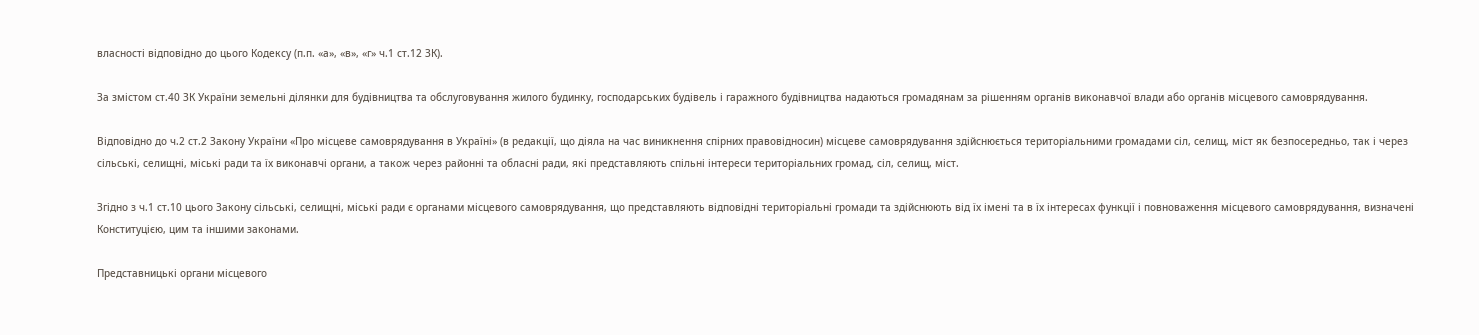власності відповідно до цього Кодексу (п.п. «а», «в», «г» ч.1 ст.12 ЗК).

За змістом ст.40 ЗК України земельні ділянки для будівництва та обслуговування жилого будинку, господарських будівель і гаражного будівництва надаються громадянам за рішенням органів виконавчої влади або органів місцевого самоврядування.

Відповідно до ч.2 ст.2 Закону України «Про місцеве самоврядування в Україні» (в редакції, що діяла на час виникнення спірних правовідносин) місцеве самоврядування здійснюється територіальними громадами сіл, селищ, міст як безпосередньо, так і через сільські, селищні, міські ради та їх виконавчі органи, а також через районні та обласні ради, які представляють спільні інтереси територіальних громад, сіл, селищ, міст.

Згідно з ч.1 ст.10 цього Закону сільські, селищні, міські ради є органами місцевого самоврядування, що представляють відповідні територіальні громади та здійснюють від їх імені та в їх інтересах функції і повноваження місцевого самоврядування, визначені Конституцією, цим та іншими законами.

Представницькі органи місцевого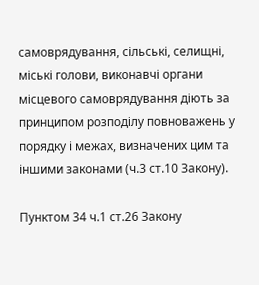самоврядування, сільські, селищні, міські голови, виконавчі органи місцевого самоврядування діють за принципом розподілу повноважень у порядку і межах, визначених цим та іншими законами (ч.3 ст.10 Закону).

Пунктом 34 ч.1 ст.26 Закону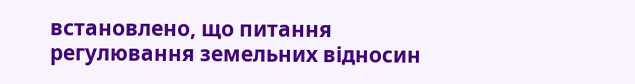встановлено, що питання регулювання земельних відносин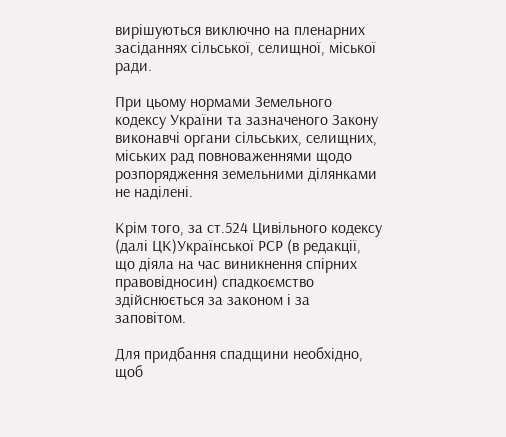вирішуються виключно на пленарних засіданнях сільської, селищної, міської ради.

При цьому нормами Земельного кодексу України та зазначеного Закону виконавчі органи сільських, селищних, міських рад повноваженнями щодо розпорядження земельними ділянками не наділені.

Крім того, за ст.524 Цивільного кодексу (далі ЦК)Української РСР (в редакції, що діяла на час виникнення спірних правовідносин) спадкоємство здійснюється за законом і за заповітом.

Для придбання спадщини необхідно, щоб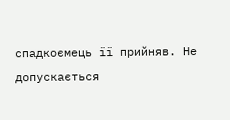спадкоємець її прийняв. Не допускається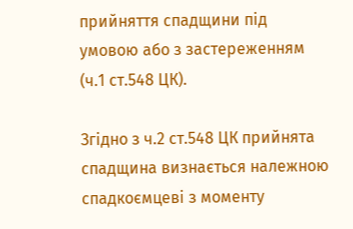прийняття спадщини під умовою або з застереженням (ч.1 ст.548 ЦК).

Згідно з ч.2 ст.548 ЦК прийнята спадщина визнається належною спадкоємцеві з моменту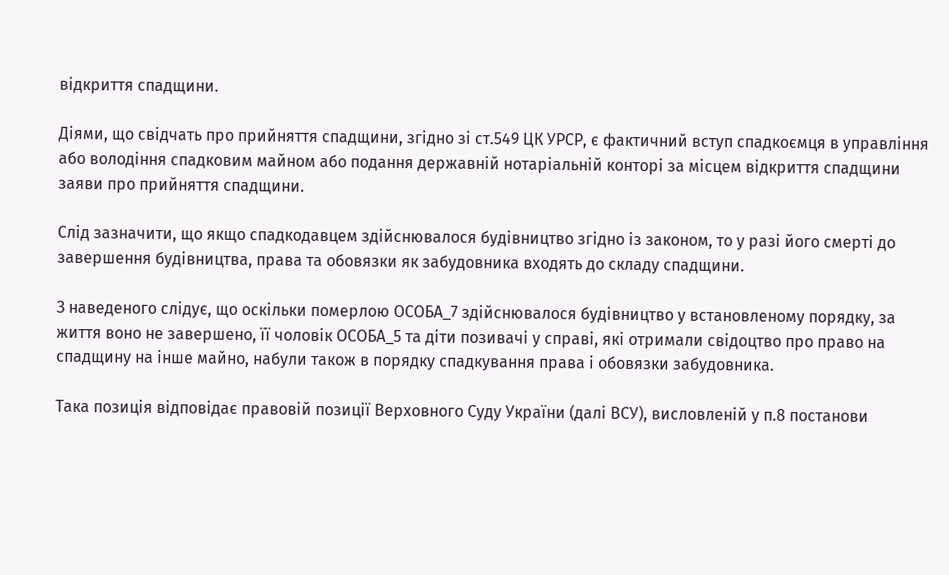відкриття спадщини.

Діями, що свідчать про прийняття спадщини, згідно зі ст.549 ЦК УРСР, є фактичний вступ спадкоємця в управління або володіння спадковим майном або подання державній нотаріальній конторі за місцем відкриття спадщини заяви про прийняття спадщини.

Слід зазначити, що якщо спадкодавцем здійснювалося будівництво згідно із законом, то у разі його смерті до завершення будівництва, права та обовязки як забудовника входять до складу спадщини.

З наведеного слідує, що оскільки померлою ОСОБА_7 здійснювалося будівництво у встановленому порядку, за життя воно не завершено, її чоловік ОСОБА_5 та діти позивачі у справі, які отримали свідоцтво про право на спадщину на інше майно, набули також в порядку спадкування права і обовязки забудовника.

Така позиція відповідає правовій позиції Верховного Суду України (далі ВСУ), висловленій у п.8 постанови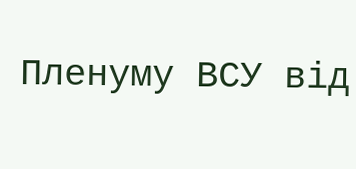Пленуму ВСУ від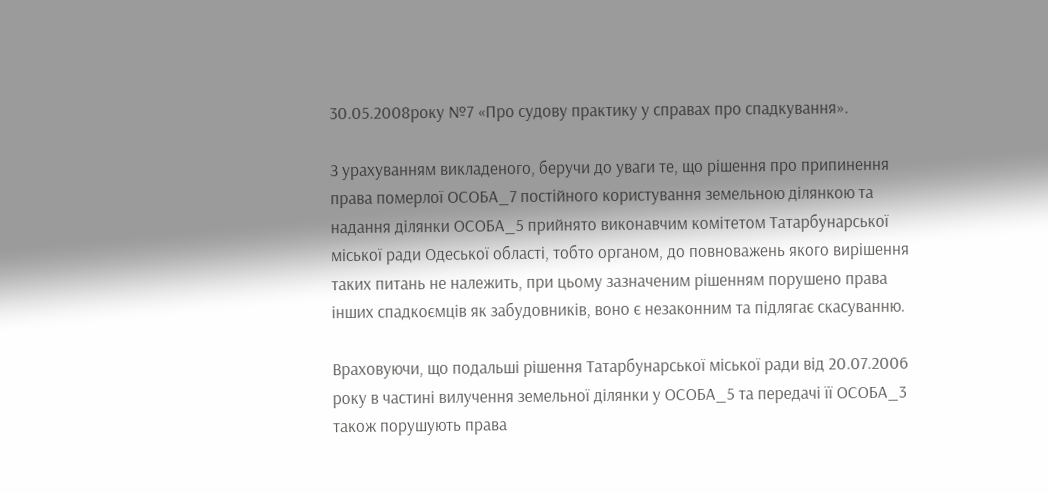30.05.2008року №7 «Про судову практику у справах про спадкування».

З урахуванням викладеного, беручи до уваги те, що рішення про припинення права померлої ОСОБА_7 постійного користування земельною ділянкою та надання ділянки ОСОБА_5 прийнято виконавчим комітетом Татарбунарської міської ради Одеської області, тобто органом, до повноважень якого вирішення таких питань не належить, при цьому зазначеним рішенням порушено права інших спадкоємців як забудовників, воно є незаконним та підлягає скасуванню.

Враховуючи, що подальші рішення Татарбунарської міської ради від 20.07.2006 року в частині вилучення земельної ділянки у ОСОБА_5 та передачі її ОСОБА_3 також порушують права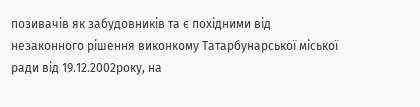позивачів як забудовників та є похідними від незаконного рішення виконкому Татарбунарської міської ради від 19.12.2002року, на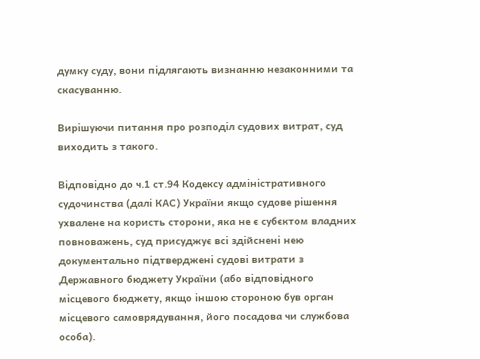думку суду, вони підлягають визнанню незаконними та скасуванню.

Вирішуючи питання про розподіл судових витрат, суд виходить з такого.

Відповідно до ч.1 ст.94 Кодексу адміністративного судочинства (далі КАС) України якщо судове рішення ухвалене на користь сторони, яка не є субєктом владних повноважень, суд присуджує всі здійснені нею документально підтверджені судові витрати з Державного бюджету України (або відповідного місцевого бюджету, якщо іншою стороною був орган місцевого самоврядування, його посадова чи службова особа).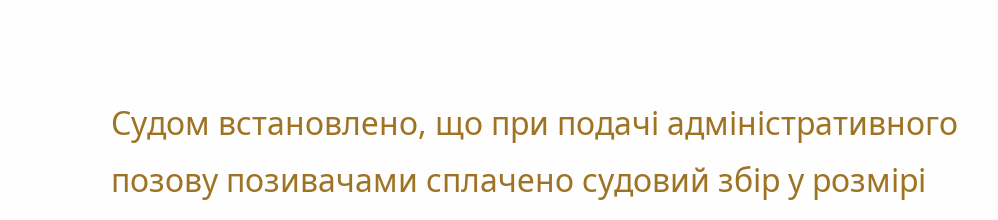Судом встановлено, що при подачі адміністративного позову позивачами сплачено судовий збір у розмірі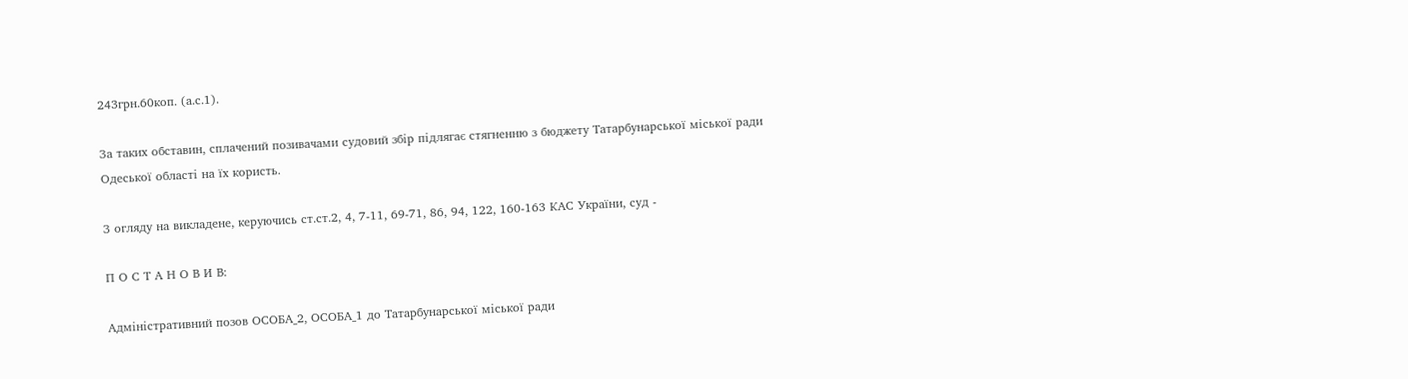243грн.60коп. (а.с.1).

За таких обставин, сплачений позивачами судовий збір підлягає стягненню з бюджету Татарбунарської міської ради Одеської області на їх користь.

З огляду на викладене, керуючись ст.ст.2, 4, 7-11, 69-71, 86, 94, 122, 160-163 КАС України, суд -

П О С Т А Н О В И В:

Адміністративний позов ОСОБА_2, ОСОБА_1 до Татарбунарської міської ради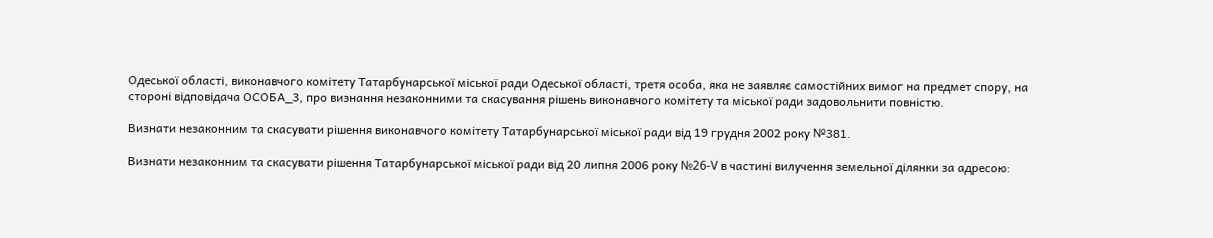Одеської області, виконавчого комітету Татарбунарської міської ради Одеської області, третя особа, яка не заявляє самостійних вимог на предмет спору, на стороні відповідача ОСОБА_3, про визнання незаконними та скасування рішень виконавчого комітету та міської ради задовольнити повністю.

Визнати незаконним та скасувати рішення виконавчого комітету Татарбунарської міської ради від 19 грудня 2002 року №381.

Визнати незаконним та скасувати рішення Татарбунарської міської ради від 20 липня 2006 року №26-V в частині вилучення земельної ділянки за адресою: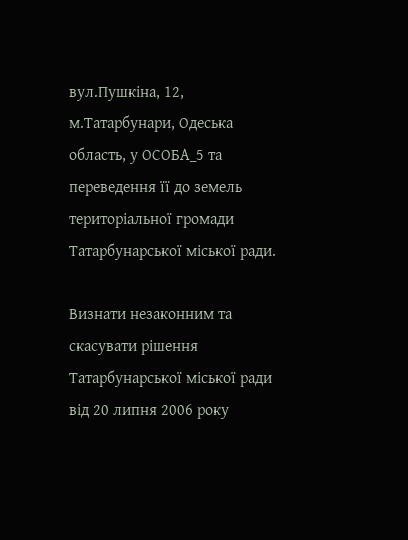вул.Пушкіна, 12, м.Татарбунари, Одеська область, у ОСОБА_5 та переведення її до земель територіальної громади Татарбунарської міської ради.

Визнати незаконним та скасувати рішення Татарбунарської міської ради від 20 липня 2006 року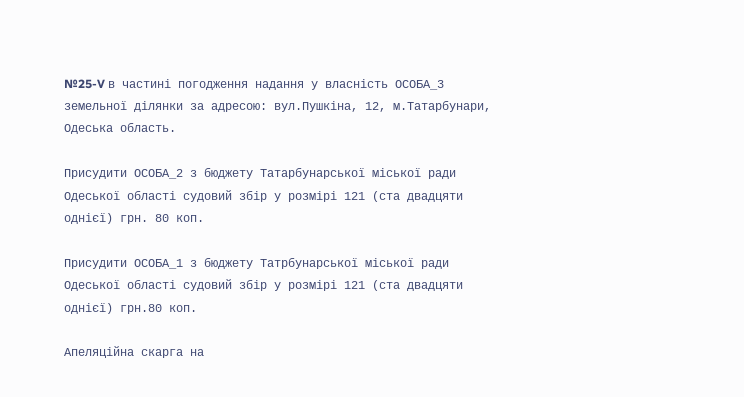№25-V в частині погодження надання у власність ОСОБА_3 земельної ділянки за адресою: вул.Пушкіна, 12, м.Татарбунари, Одеська область.

Присудити ОСОБА_2 з бюджету Татарбунарської міської ради Одеської області судовий збір у розмірі 121 (ста двадцяти однієї) грн. 80 коп.

Присудити ОСОБА_1 з бюджету Татрбунарської міської ради Одеської області судовий збір у розмірі 121 (ста двадцяти однієї) грн.80 коп.

Апеляційна скарга на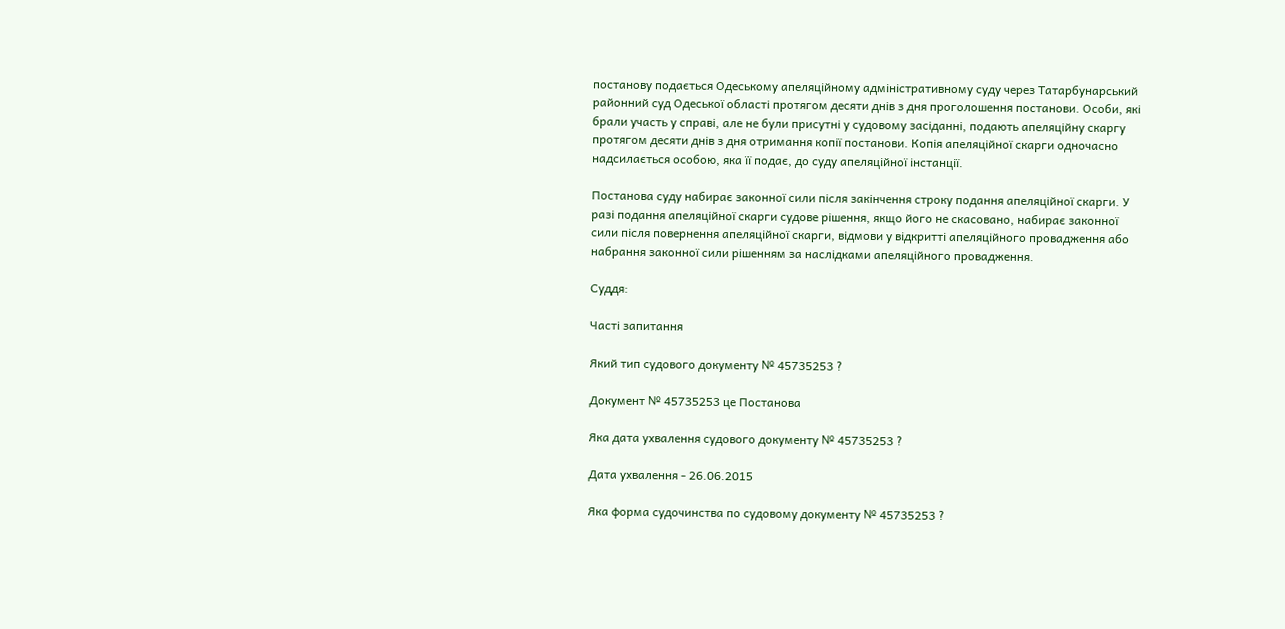постанову подається Одеському апеляційному адміністративному суду через Татарбунарський районний суд Одеської області протягом десяти днів з дня проголошення постанови. Особи, які брали участь у справі, але не були присутні у судовому засіданні, подають апеляційну скаргу протягом десяти днів з дня отримання копії постанови. Копія апеляційної скарги одночасно надсилається особою, яка її подає, до суду апеляційної інстанції.

Постанова суду набирає законної сили після закінчення строку подання апеляційної скарги. У разі подання апеляційної скарги судове рішення, якщо його не скасовано, набирає законної сили після повернення апеляційної скарги, відмови у відкритті апеляційного провадження або набрання законної сили рішенням за наслідками апеляційного провадження.

Суддя:

Часті запитання

Який тип судового документу № 45735253 ?

Документ № 45735253 це Постанова

Яка дата ухвалення судового документу № 45735253 ?

Дата ухвалення - 26.06.2015

Яка форма судочинства по судовому документу № 45735253 ?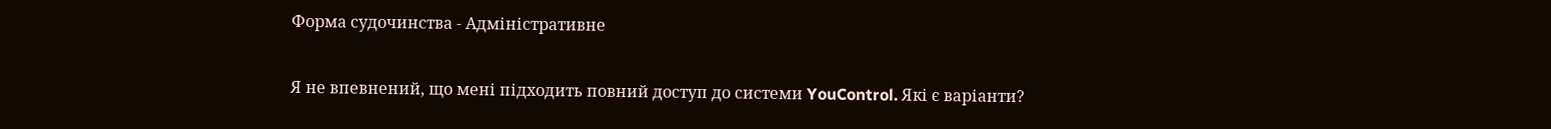Форма судочинства - Адміністративне

Я не впевнений, що мені підходить повний доступ до системи YouControl. Які є варіанти?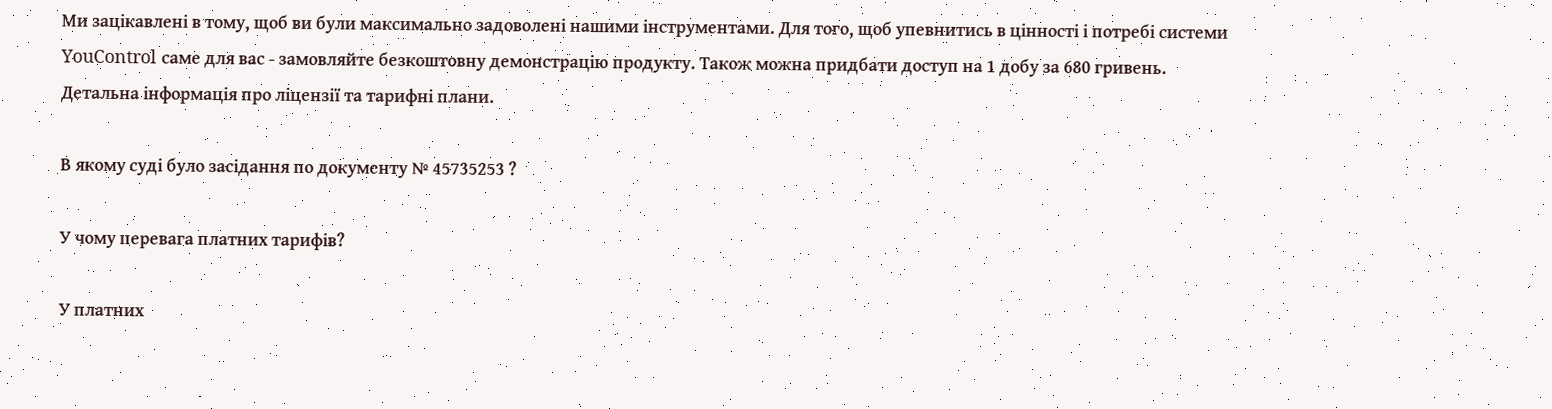Ми зацікавлені в тому, щоб ви були максимально задоволені нашими інструментами. Для того, щоб упевнитись в цінності і потребі системи YouControl саме для вас - замовляйте безкоштовну демонстрацію продукту. Також можна придбати доступ на 1 добу за 680 гривень.
Детальна інформація про ліцензії та тарифні плани.

В якому cуді було засідання по документу № 45735253 ?

У чому перевага платних тарифів?

У платних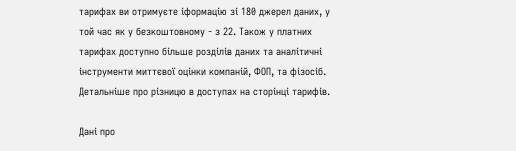тарифах ви отримуєте іформацію зі 180 джерел даних, у той час як у безкоштовному - з 22. Також у платних тарифах доступно більше розділів даних та аналітичні інструменти миттєвої оцінки компаній, ФОП, та фізосіб.
Детальніше про різницю в доступах на сторінці тарифів.

Дані про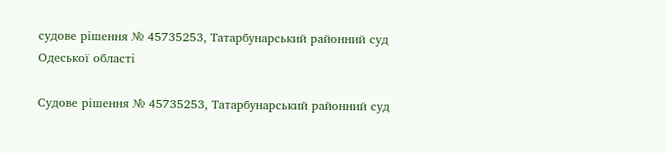судове рішення № 45735253, Татарбунарський районний суд Одеської області

Судове рішення № 45735253, Татарбунарський районний суд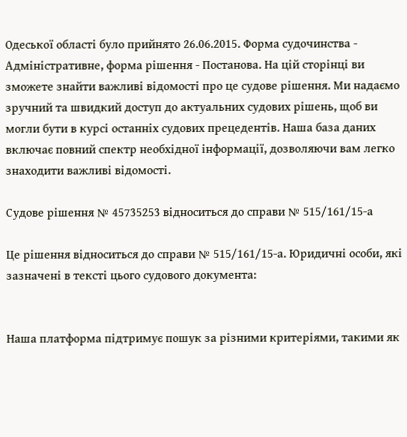Одеської області було прийнято 26.06.2015. Форма судочинства - Адміністративне, форма рішення - Постанова. На цій сторінці ви зможете знайти важливі відомості про це судове рішення. Ми надаємо зручний та швидкий доступ до актуальних судових рішень, щоб ви могли бути в курсі останніх судових прецедентів. Наша база даних включає повний спектр необхідної інформації, дозволяючи вам легко знаходити важливі відомості.

Судове рішення № 45735253 відноситься до справи № 515/161/15-а

Це рішення відноситься до справи № 515/161/15-а. Юридичні особи, які зазначені в тексті цього судового документа:


Наша платформа підтримує пошук за різними критеріями, такими як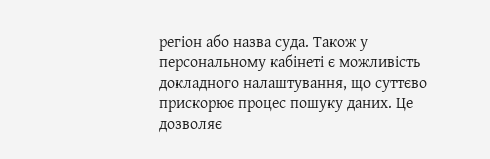регіон або назва суда. Також у персональному кабінеті є можливість докладного налаштування, що суттєво прискорює процес пошуку даних. Це дозволяє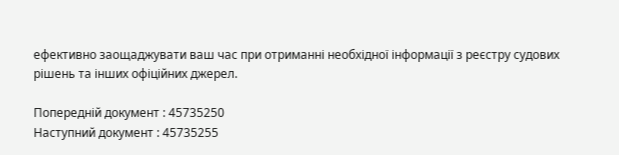ефективно заощаджувати ваш час при отриманні необхідної інформації з реєстру судових рішень та інших офіційних джерел.

Попередній документ : 45735250
Наступний документ : 45735255